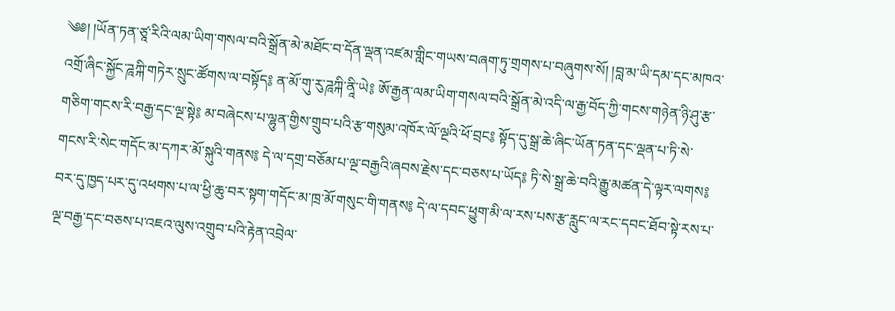༄༅། །ཡོན་ཏན་ཙཱ་རིའི་ལམ་ཡིག་གསལ་བའི་སྒྲོན་མེ་མཐོང་བ་དོན་ལྡན་འཛམ་གླིང་གཡས་བཞག་ཏུ་གྲགས་པ་བཞུགས་སོ། །བླ་མ་ཡི་དམ་དང་མཁའ་འགྲོ་ཞིང་སྐྱོང་ཌཱཀྐི་གཏེར་སྲུང་ཚོགས་ལ་བསྟོད༔ ན་མོ་གུ་རུ་ཌཱཀྐི་ནཱི་ཡེ༔ ཨོ་རྒྱན་ལམ་ཡིག་གསལ་བའི་སྒྲོན་མེ་འདི་ལ་རྒྱ་བོད་ཀྱི་གངས་གཉེན་ཉི་ཤུ་རྩ་གཅིག་གངས་རི་བརྒྱ་དང་ལྔ་སྟེ༔ མ་བཞེངས་པ་ལྷུན་གྱིས་གྲུབ་པའི་རྩ་གསུམ་འཁོར་ལོ་ལྔའི་ཕོ་བྲང༔ སྟོད་དུ་སྒྲ་ཆེ་ཞིང་ཡོན་ཏན་དང་ལྡན་པ་ཏི་སེ་གངས་རི་སེང་གདོང་མ་དཀར་མོ་སྐུའི་གནས༔ དེ་ལ་དགྲ་བཅོམ་པ་ལྔ་བརྒྱའི་ཞབས་རྗེས་དང་བཅས་པ་ཡོད༔ ཏི་སེ་སྒྲ་ཆེ་བའི་རྒྱུ་མཚན་དེ་ལྟར་ལགས༔ བར་དུ་ཁྱད་པར་དུ་འཕགས་པ་ལ་ཕྱི་ཆུ་བར་སྟག་གདོང་མ་ཁྲ་མོ་གསུང་གི་གནས༔ དེ་ལ་དབང་ཕྱུག་མི་ལ་རས་པས་རྩ་རླུང་ལ་རང་དབང་ཐོབ་སྟེ་རས་པ་ལྔ་བརྒྱ་དང་བཅས་པ་འཇའ་ལུས་འགྲུབ་པའི་རྟེན་འབྲེལ་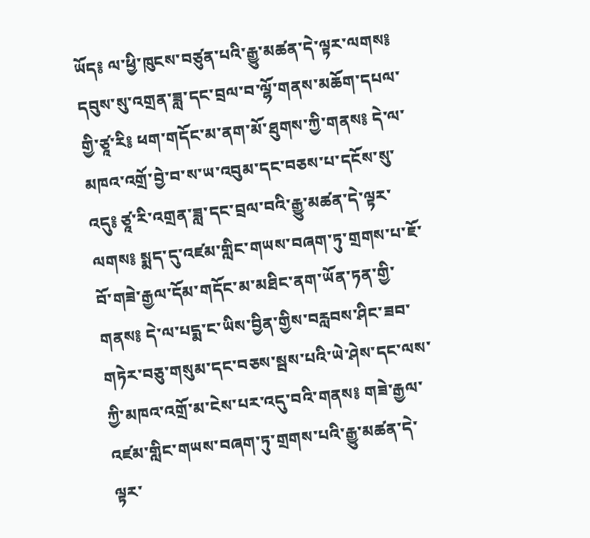ཡོད༔ ལ་ཕྱི་ཁུངས་བཙུན་པའི་རྒྱུ་མཚན་དེ་ལྟར་ལགས༔ དབུས་སུ་འགྲན་ཟླ་དང་བྲལ་བ་ལྷོ་གནས་མཆོག་དཔལ་གྱི་ཙཱ་རི༔ ཕག་གདོང་མ་ནག་མོ་ཐུགས་ཀྱི་གནས༔ དེ་ལ་མཁའ་འགྲོ་བྱེ་བ་ས་ཡ་འབུམ་དང་བཅས་པ་དངོས་སུ་འདུ༔ ཙཱ་རི་འགྲན་ཟླ་དང་བྲལ་བའི་རྒྱུ་མཚན་དེ་ལྟར་ལགས༔ སྨད་དུ་འཛམ་གླིང་གཡས་བཞག་ཏུ་གྲགས་པ་ཇོ་བོ་གཟེ་རྒྱལ་དོམ་གདོང་མ་མཐིང་ནག་ཡོན་ཏན་གྱི་གནས༔ དེ་ལ་པདྨ་ང་ཡིས་བྱིན་གྱིས་བརླབས་ཤིང་ཟབ་གཏེར་བཅུ་གསུམ་དང་བཅས་སྦས་པའི་ཡེ་ཤེས་དང་ལས་ཀྱི་མཁའ་འགྲོ་མ་ངེས་པར་འདུ་བའི་གནས༔ གཟེ་རྒྱལ་འཛམ་གླིང་གཡས་བཞག་ཏུ་གྲགས་པའི་རྒྱུ་མཚན་དེ་ལྟར་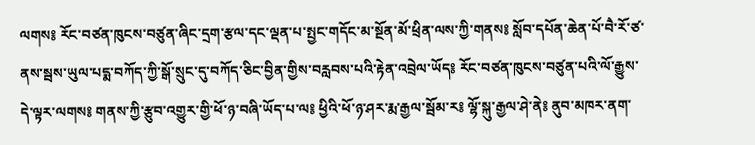ལགས༔ རོང་བཙན་ཁུངས་བཙུན་ཞིང་དྲག་རྩལ་དང་ལྡན་པ་སྤྱང་གདོང་མ་སྔོན་མོ་ཕྲིན་ལས་ཀྱི་གནས༔ སློབ་དཔོན་ཆེན་པོ་བཻ་རོ་ཙ་ནས་སྦས་ཡུལ་པདྨ་བཀོད་ཀྱི་སྒོ་སྲུང་དུ་བཀོད་ཅིང་བྱིན་གྱིས་བརླབས་པའི་རྟེན་འབྲེལ་ཡོད༔ རོང་བཙན་ཁུངས་བཙུན་པའི་ལོ་རྒྱུས་དེ་ལྟར་ལགས༔ གནས་ཀྱི་རྩུབ་འགྱུར་གྱི་ཕོ་ཉ་བཞི་ཡོད་པ་ལ༔ ཕྱིའི་ཕོ་ཉ་ཤར་རྨ་རྒྱལ་སྦོམ་ར༔ ལྷོ་སྐུ་རྒྱལ་ཤེ་ནེ༔ ནུབ་མཁར་ནག་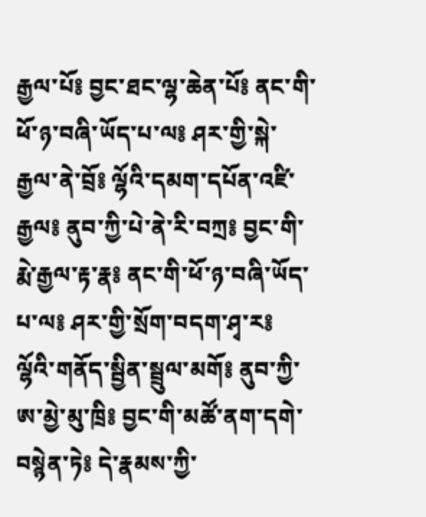རྒྱལ་པོ༔ བྱང་ཐང་ལྷ་ཆེན་པོ༔ ནང་གི་ཕོ་ཉ་བཞི་ཡོད་པ་ལ༔ ཤར་གྱི་སྐེ་རྒྱལ་ནེ་བྲོ༔ ལྷོའི་དམག་དཔོན་འཛི་རྒྱལ༔ ནུབ་ཀྱི་པེ་ནེ་རི་བཀྲ༔ བྱང་གི་རྨེ་རྒྱལ་རྟ་རྣ༔ ནང་གི་ཕོ་ཉ་བཞི་ཡོད་པ་ལ༔ ཤར་གྱི་སྲོག་བདག་ཤྭ་ར༔ ལྷོའི་གནོད་སྦྱིན་སྦྲུལ་མགོ༔ ནུབ་ཀྱི་ཨ་མྱེ་མུ་ཁྲི༔ བྱང་གི་མཚོ་ནག་དགེ་བསྙེན་ཏེ༔ དེ་རྣམས་ཀྱི་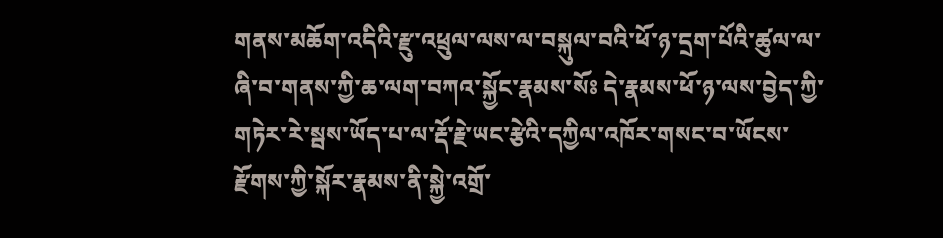གནས་མཆོག་འདིའི་རྫུ་འཕྲུལ་ལས་ལ་བསྐུལ་བའི་ཕོ་ཉ་དྲག་པོའི་ཚུལ་ལ་ཞི་བ་གནས་ཀྱི་ཆ་ལག་བཀའ་སྐྱོང་རྣམས་སོཿ དེ་རྣམས་ཕོ་ཉ་ལས་བྱེད་ཀྱི་གཏེར་རེ་སྦས་ཡོད་པ་ལ་རྡོ་རྗེ་ཡང་རྩེའི་དཀྱིལ་འཁོར་གསང་བ་ཡོངས་རྫོགས་ཀྱི་སྐོར་རྣམས་ནི་སྐྱེ་འགྲོ་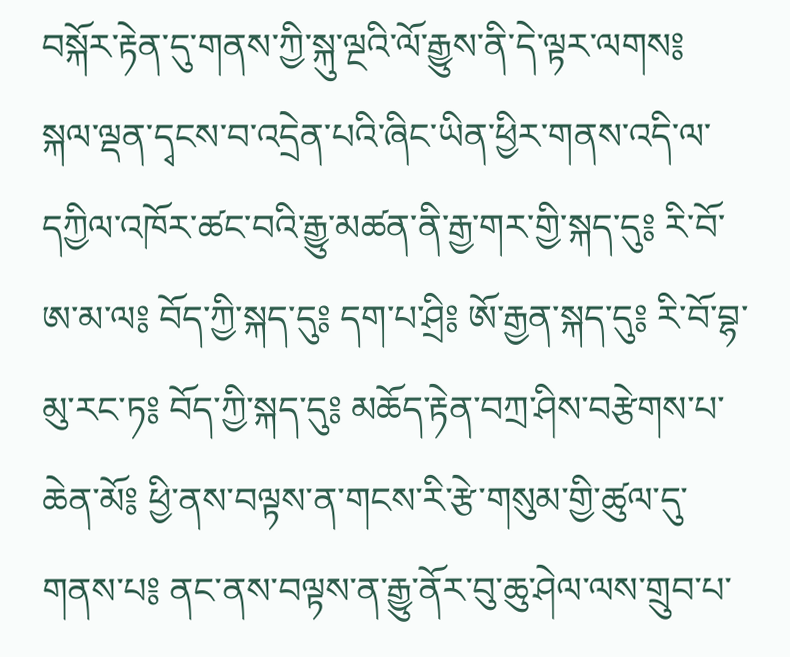བསྐོར་རྟེན་དུ་གནས་ཀྱི་སྐུ་ལྔའི་ལོ་རྒྱུས་ནི་དེ་ལྟར་ལགས༔ སྐལ་ལྡན་དྭངས་བ་འདྲེན་པའི་ཞིང་ཡིན་ཕྱིར་གནས་འདི་ལ་དཀྱིལ་འཁོར་ཚང་བའི་རྒྱུ་མཚན་ནི་རྒྱ་གར་གྱི་སྐད་དུ༔ རི་བོ་ཨ་མ་ལ༔ བོད་ཀྱི་སྐད་དུ༔ དག་པ་ཤྲི༔ ཨོ་རྒྱན་སྐད་དུ༔ རི་བོ་བྷ་མུ་རང་ཏ༔ བོད་ཀྱི་སྐད་དུ༔ མཆོད་རྟེན་བཀྲ་ཤིས་བརྩེགས་པ་ཆེན་མོ༔ ཕྱི་ནས་བལྟས་ན་གངས་རི་རྩེ་གསུམ་གྱི་ཚུལ་དུ་གནས་པ༔ ནང་ནས་བལྟས་ན་རྒྱུ་ནོར་བུ་ཆུ་ཤེལ་ལས་གྲུབ་པ་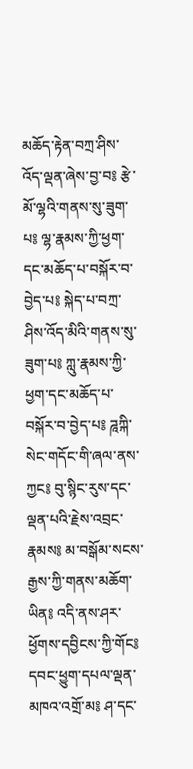མཆོད་རྟེན་བཀྲ་ཤིས་འོད་ལྡན་ཞེས་བྱ་བ༔ རྩེ་མོ་ལྷའི་གནས་སུ་ཟུག་པ༔ ལྷ་རྣམས་ཀྱི་ཕྱག་དང་མཆོད་པ་བསྐོར་བ་བྱེད་པ༔ སྐེད་པ་བཀྲ་ཤིས་འོད་མིའི་གནས་སུ་ཟུག་པ༔ ཀླུ་རྣམས་ཀྱི་ཕྱག་དང་མཆོད་པ་བསྐོར་བ་བྱེད་པ༔ ཌཱཀྐི་སེང་གདོང་གི་ཞལ་ནས་ཀྱང༔ བུ་སྙིང་རུས་དང་ལྡན་པའི་རྗེས་འབྲང་རྣམས༔ མ་བསྒོམ་སངས་རྒྱས་ཀྱི་གནས་མཆོག་ཡིན༔ འདི་ནས་ཤར་ཕྱོགས་དབྱིངས་ཀྱི་གོང༔ དབང་ཕྱུག་དཔལ་ལྡན་མཁའ་འགྲོ་མ༔ ཤ་དང་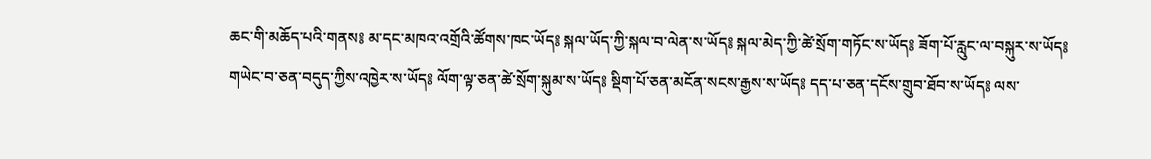ཆང་གི་མཆོད་པའི་གནས༔ མ་དང་མཁའ་འགྲོའི་ཚོགས་ཁང་ཡོད༔ སྐལ་ཡོད་ཀྱི་སྐལ་བ་ལེན་ས་ཡོད༔ སྐལ་མེད་ཀྱི་ཚེ་སྲོག་གཏོང་ས་ཡོད༔ ཟོག་པོ་རླུང་ལ་བསྐུར་ས་ཡོད༔ གཡེང་བ་ཅན་བདུད་ཀྱིས་འཁྱེར་ས་ཡོད༔ ལོག་ལྟ་ཅན་ཚེ་སྲོག་སྐུམ་ས་ཡོད༔ སྡིག་པོ་ཅན་མངོན་སངས་རྒྱས་ས་ཡོད༔ དད་པ་ཅན་དངོས་གྲུབ་ཐོབ་ས་ཡོད༔ ལས་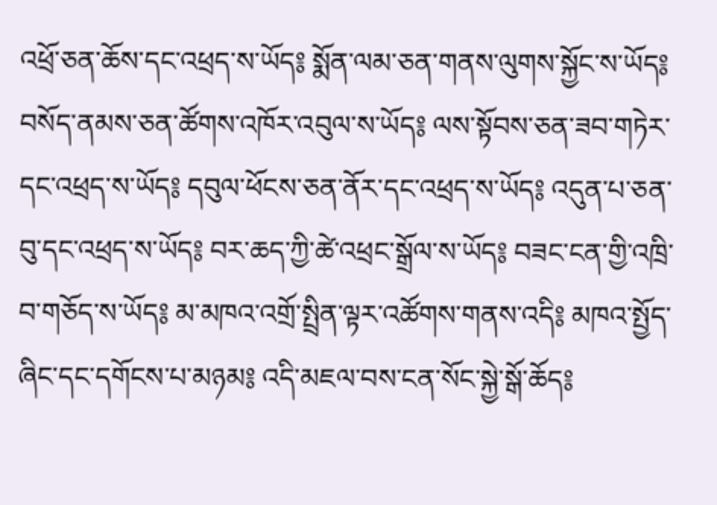འཕྲོ་ཅན་ཆོས་དང་འཕྲད་ས་ཡོད༔ སྨོན་ལམ་ཅན་གནས་ལུགས་སྐྱོང་ས་ཡོད༔ བསོད་ནམས་ཅན་ཚོགས་འཁོར་འབུལ་ས་ཡོད༔ ལས་སྟོབས་ཅན་ཟབ་གཏེར་དང་འཕྲད་ས་ཡོད༔ དབུལ་ཕོངས་ཅན་ནོར་དང་འཕྲད་ས་ཡོད༔ འདུན་པ་ཅན་བུ་དང་འཕྲད་ས་ཡོད༔ བར་ཆད་ཀྱི་ཚེ་འཕྲང་སྒྲོལ་ས་ཡོད༔ བཟང་ངན་གྱི་འཁྲི་བ་གཅོད་ས་ཡོད༔ མ་མཁའ་འགྲོ་སྤྲིན་ལྟར་འཚོགས་གནས་འདི༔ མཁའ་སྤྱོད་ཞིང་དང་དགོངས་པ་མཉམ༔ འདི་མཇལ་བས་ངན་སོང་སྐྱེ་སྒོ་ཆོད༔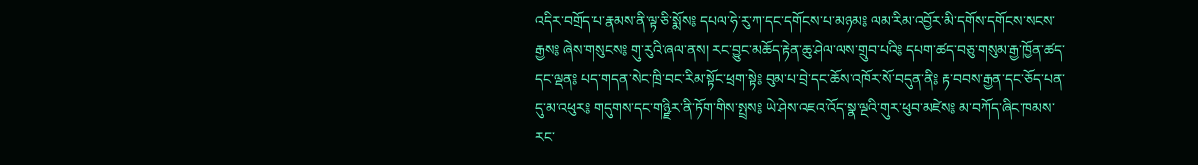འདིར་བགྲོད་པ་རྣམས་ནི་ལྟ་ཅི་སྨོས༔ དཔལ་ཧེ་རུ་ཀ་དང་དགོངས་པ་མཉམ༔ ལམ་རིམ་འབྱོར་མི་དགོས་དགོངས་སངས་རྒྱས༔ ཞེས་གསུངས༔ གུ་རུའི་ཞལ་ནས། རང་བྱུང་མཆོད་རྟེན་ཆུ་ཤེལ་ལས་གྲུབ་པའི༔ དཔག་ཚད་བཅུ་གསུམ་རྒྱ་ཁྱོན་ཚད་དང་ལྡན༔ པད་གདན་སེང་ཁྲི་བང་རིམ་སྟོང་ཕྲག་སྟེ༔ བུམ་པ་བྲེ་དང་ཆོས་འཁོར་སོ་བདུན་ནི༔ རྟ་བབས་རྒྱན་དང་ཅོད་པན་དུ་མ་འཕུར༔ གདུགས་དང་གཉྫིར་ནི་ཏོག་གིས་སྤྲས༔ ཡེ་ཤེས་འཇའ་འོད་སྣ་ལྔའི་གུར་ཕུབ་མཛེས༔ མ་བཀོད་ཞིང་ཁམས་རང་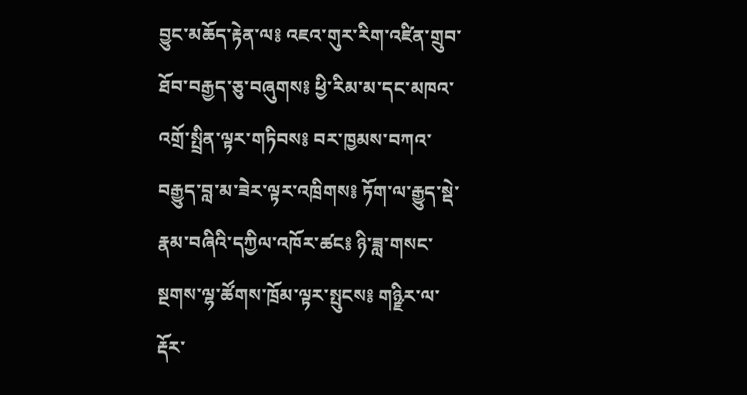བྱུང་མཆོད་རྟེན་ལ༔ འཇའ་གུར་རིག་འཛིན་གྲུབ་ཐོབ་བརྒྱད་ཅུ་བཞུགས༔ ཕྱི་རིམ་མ་དང་མཁའ་འགྲོ་སྤྲིན་ལྟར་གཏིབས༔ བར་ཁྱམས་བཀའ་བརྒྱུད་བླ་མ་ཟེར་ལྟར་འཁྲིགས༔ ཏོག་ལ་རྒྱུད་སྡེ་རྣམ་བཞིའི་དཀྱིལ་འཁོར་ཚང༔ ཉི་ཟླ་གསང་སྔགས་ལྷ་ཚོགས་ཁྲོམ་ལྟར་སྤུངས༔ གཉྫིར་ལ་རྡོར་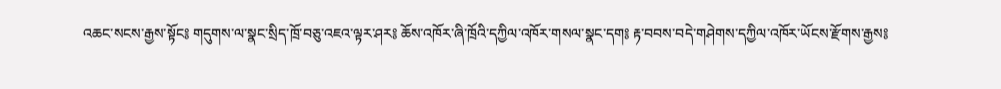འཆང་སངས་རྒྱས་སྟོང༔ གདུགས་ལ་སྣང་སྲིད་ཁྲོ་བཅུ་འཇའ་ལྟར་ཤར༔ ཆོས་འཁོར་ཞི་ཁྲོའི་དཀྱིལ་འཁོར་གསལ་སྣང་དག༔ རྟ་བབས་བདེ་གཤེགས་དཀྱིལ་འཁོར་ཡོངས་རྫོགས་རྒྱས༔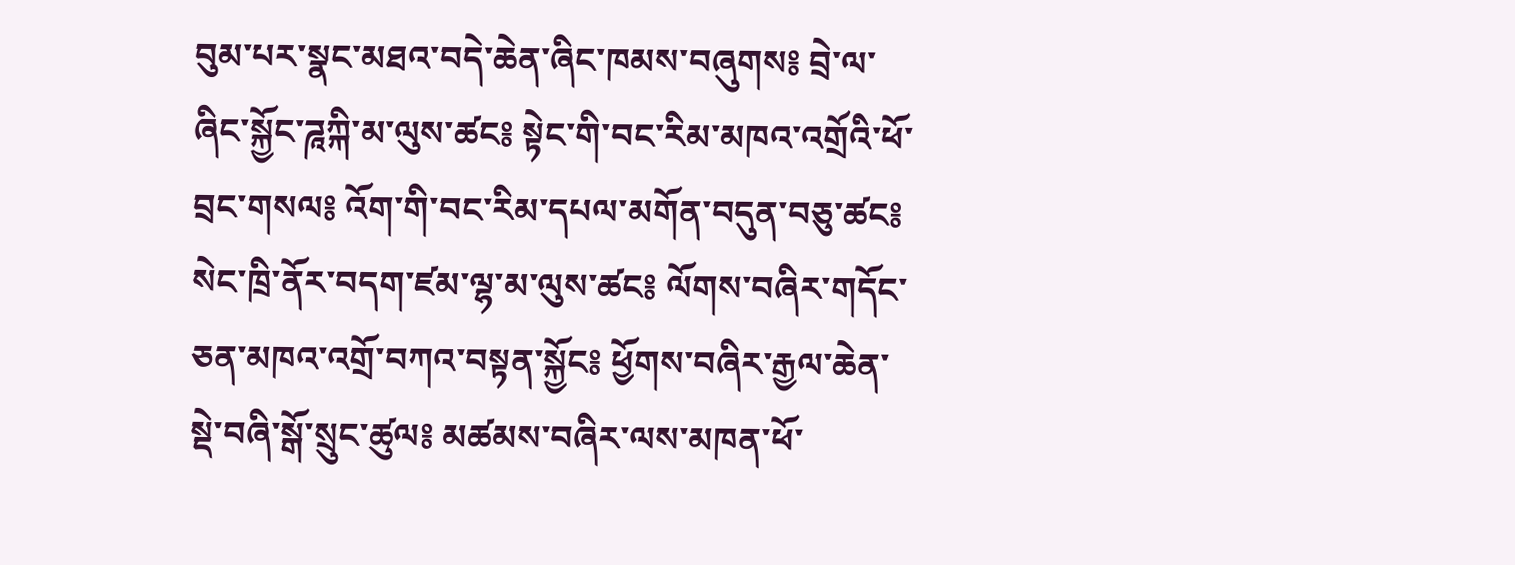བུམ་པར་སྣང་མཐའ་བདེ་ཆེན་ཞིང་ཁམས་བཞུགས༔ བྲེ་ལ་ཞིང་སྐྱོང་ཌཱཀྐི་མ་ལུས་ཚང༔ སྟེང་གི་བང་རིམ་མཁའ་འགྲོའི་ཕོ་བྲང་གསལ༔ འོག་གི་བང་རིམ་དཔལ་མགོན་བདུན་བཅུ་ཚང༔ སེང་ཁྲི་ནོར་བདག་ཛམ་ལྷ་མ་ལུས་ཚང༔ ལོགས་བཞིར་གདོང་ཅན་མཁའ་འགྲོ་བཀའ་བསྟན་སྐྱོང༔ ཕྱོགས་བཞིར་རྒྱལ་ཆེན་སྡེ་བཞི་སྒོ་སྲུང་ཚུལ༔ མཚམས་བཞིར་ལས་མཁན་ཕོ་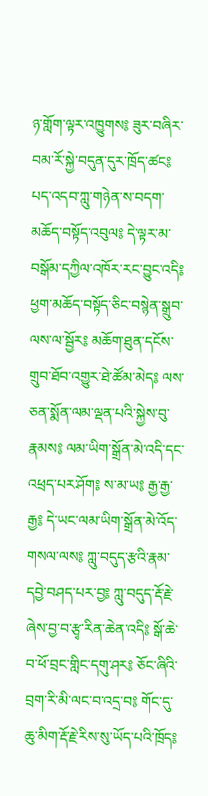ཉ་གློག་ལྟར་འཁྱུགས༔ ཟུར་བཞིར་བམ་རོ་སྐྱེ་བདུན་དུར་ཁྲོད་ཚང༔ པད་འདབ་ཀླུ་གཉེན་ས་བདག་མཆོད་བསྟོད་འབུལ༔ དེ་ལྟར་མ་བསྒོམ་དཀྱིལ་འཁོར་རང་བྱུང་འདི༔ ཕྱག་མཆོད་བསྟོད་ཅིང་བསྙེན་སྒྲུབ་ལས་ལ་སྦྱོར༔ མཆོག་ཐུན་དངོས་གྲུབ་ཐོབ་འགྱུར་ཐེ་ཚོམ་མེད༔ ལས་ཅན་སྨོན་ལམ་ལྡན་པའི་སྐྱེས་བུ་རྣམས༔ ལམ་ཡིག་སྒྲོན་མེ་འདི་དང་འཕྲད་པར་ཤོག༔ ས་མ་ཡ༔ རྒྱ་རྒྱ་རྒྱ༔ དེ་ཡང་ལམ་ཡིག་སྒྲོན་མེ་འོད་གསལ་ལས༔ ཀླུ་བདུད་རྩའི་རྣམ་དབྱེ་བཤད་པར་བྱ༔ ཀླུ་བདུད་རྡོ་རྗེ་ཞེས་བྱ་བ་རྩྭ་རིན་ཆེན་འདི༔ སྒོ་ཆེ་བ་ཕོ་བྲང་གླིང་དགུ་ཤར༔ ཅོང་ཞིའི་བྲག་རི་མི་ལང་བ་འདྲ་བ༔ གོང་དུ་ཆུ་མིག་རྡོ་རྗེ་རིས་སུ་ཡོད་པའི་ཁྲོད༔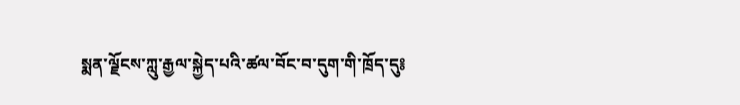སྨན་ལྗོངས་ཀླུ་རྒྱལ་སྐྱེད་པའི་ཚལ་བོང་བ་དུག་གི་ཁྲོད་དུ༔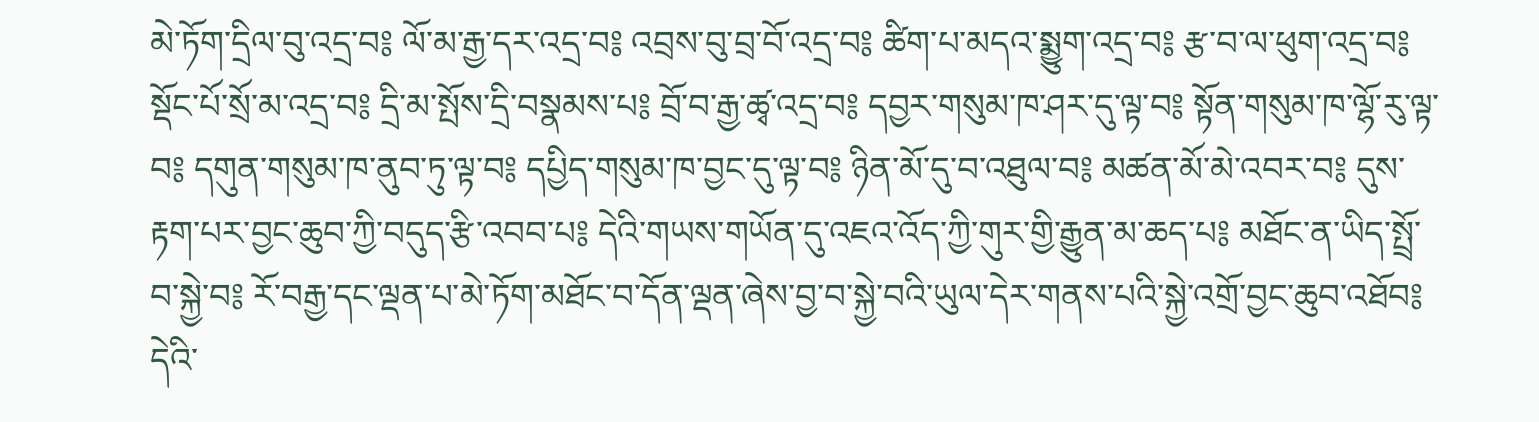མེ་ཏོག་དྲིལ་བུ་འདྲ་བ༔ ལོ་མ་རྒྱ་དར་འདྲ་བ༔ འབྲས་བུ་བྲ་བོ་འདྲ་བ༔ ཚིག་པ་མདའ་སྨྱུག་འདྲ་བ༔ རྩ་བ་ལ་ཕུག་འདྲ་བ༔ སྡོང་པོ་སྲོ་མ་འདྲ་བ༔ དྲི་མ་སྤོས་དྲི་བསྣམས་པ༔ བྲོ་བ་རྒྱ་ཚྭ་འདྲ་བ༔ དབྱར་གསུམ་ཁ་ཤར་དུ་ལྟ་བ༔ སྟོན་གསུམ་ཁ་ལྷོ་རུ་ལྟ་བ༔ དགུན་གསུམ་ཁ་ནུབ་ཏུ་ལྟ་བ༔ དཔྱིད་གསུམ་ཁ་བྱང་དུ་ལྟ་བ༔ ཉིན་མོ་དུ་བ་འཐུལ་བ༔ མཚན་མོ་མེ་འབར་བ༔ དུས་རྟག་པར་བྱང་ཆུབ་ཀྱི་བདུད་རྩི་འབབ་པ༔ དེའི་གཡས་གཡོན་དུ་འཇའ་འོད་ཀྱི་གུར་གྱི་རྒྱུན་མ་ཆད་པ༔ མཐོང་ན་ཡིད་སྤྲོ་བ་སྐྱེ་བ༔ རོ་བརྒྱ་དང་ལྡན་པ་མེ་ཏོག་མཐོང་བ་དོན་ལྡན་ཞེས་བྱ་བ་སྐྱེ་བའི་ཡུལ་དེར་གནས་པའི་སྐྱེ་འགྲོ་བྱང་ཆུབ་འཐོབ༔ དེའི་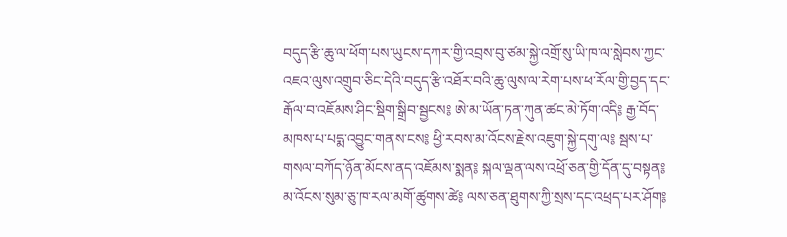བདུད་རྩི་ཆུ་ལ་ཕོག་པས་ཡུངས་དཀར་གྱི་འབྲས་བུ་ཙམ་སྐྱེ་འགྲོ་སུ་ཡི་ཁ་ལ་སླེབས་ཀྱང་འཇའ་ལུས་འགྲུབ་ཅིང་དེའི་བདུད་རྩི་འཐོར་བའི་ཆུ་ལུས་ལ་རེག་པས་ཕ་རོལ་གྱི་བྱད་དང་རྒོལ་བ་འཇོམས་ཤིང་སྡིག་སྒྲིབ་སྦྱངས༔ ཨེ་མ་ཡོན་ཏན་ཀུན་ཚང་མེ་ཏོག་འདི༔ རྒྱ་བོད་མཁས་པ་པདྨ་འབྱུང་གནས་ངས༔ ཕྱི་རབས་མ་འོངས་རྗེས་འཇུག་སྐྱེ་དགུ་ལ༔ སྦས་པ་གསལ་བཀོད་ཉོན་མོངས་ནད་འཇོམས་སྨན༔ སྐལ་ལྡན་ལས་འཕྲོ་ཅན་གྱི་དོན་དུ་བསྟན༔ མ་འོངས་སུམ་ཅུ་ཁ་རལ་མགོ་ཚུགས་ཚེ༔ ལས་ཅན་ཐུགས་ཀྱི་སྲས་དང་འཕྲད་པར་ཤོག༔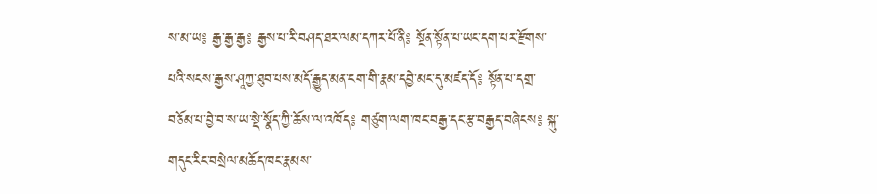ས་མ་ཡ༔ རྒྱ་རྒྱ་རྒྱ༔ རྒྱས་པ་རི་བཤད་ཐར་ལམ་དཀར་པོ་ནི༔ སྔོན་སྟོན་པ་ཡང་དག་པར་རྫོགས་པའི་སངས་རྒྱས་ཤཱཀྱ་ཐུབ་པས་མདོ་རྒྱུད་མན་ངག་གི་རྣམ་དབྱེ་མང་དུ་མཛད་དོ༔ སྟོན་པ་དགྲ་བཅོམ་པ་བྱེ་བ་ས་ཡ་སྡེ་སྣོད་ཀྱི་ཆོས་ལ་འཁོད༔ གཙུག་ལག་ཁང་བརྒྱ་དང་རྩ་བརྒྱད་བཞེངས༔ སྐུ་གདུང་རིང་བསྲེལ་མཆོད་ཁང་རྣམས་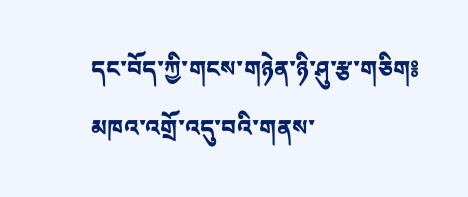དང་བོད་ཀྱི་གངས་གཉེན་ཉི་ཤུ་རྩ་གཅིག༔ མཁའ་འགྲོ་འདུ་བའི་གནས་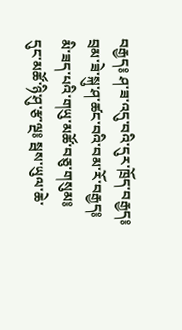བརྒྱད༔ ཤ་ཟ་འདུ་བའི་དུར་ཁྲོད་བརྒྱད༔ བྲམ་ཟེ་སྐུ་ཤ་ཚང་བའི་བམ་རོ་བརྒྱད༔ མི་ཟད་པའི་གཡུ་མཚོ་བཅུ་གསུམ༔ དུང་མཚོ་ཉི་ཤུ་རྩ་ལྔ༔ སྦས་ཡུལ་ཆེ་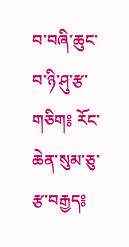བ་བཞི་ཆུང་བ་ཉི་ཤུ་རྩ་གཅིག༔ རོང་ཆེན་སུམ་ཅུ་རྩ་བརྒྱད༔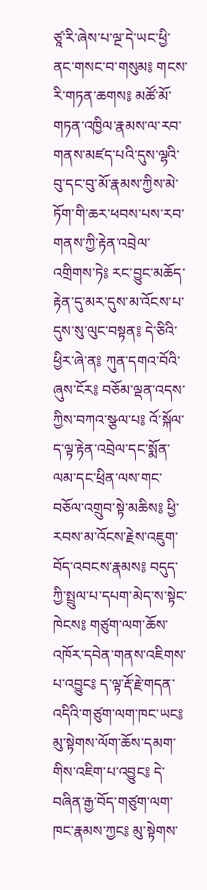ཙཱ་རི་ཞེས་པ་ལྔ་དེ་ཡང་ཕྱི་ནང་གསང་བ་གསུམ༔ གངས་རི་གཏན་ཆགས༔ མཚོ་མོ་གཏན་འཁྱིལ་རྣམས་ལ་རབ་གནས་མཛད་པའི་དུས་ལྷའི་བུ་དང་བུ་མོ་རྣམས་ཀྱིས་མེ་ཏོག་གི་ཆར་ཕབས་པས་རབ་གནས་ཀྱི་རྟེན་འབྲེལ་འགྲིགས་ཏེ༔ རང་བྱུང་མཆོད་རྟེན་དུ་མར་དུས་མ་འོངས་པ་དུས་སུ་ལུང་བསྟན༔ དེ་ཅིའི་ཕྱིར་ཞེ་ན༔ ཀུན་དགའ་བོའི་ཞུས་ངོར༔ བཅོམ་ལྡན་འདས་ཀྱིས་བཀའ་སྩལ་པ༔ འོ་སྐོལ་ད་ལྟ་རྟེན་འབྲེལ་དང་སྨོན་ལམ་དང་ཕྲིན་ལས་གང་བཅོལ་འགྲུབ་སྟེ་མཆིས༔ ཕྱི་རབས་མ་འོངས་རྗེས་འཇུག་བོད་འབངས་རྣམས༔ བདུད་ཀྱི་སྤྲུལ་པ་དཔག་མེད་ས་སྟེང་ཁེངས༔ གཙུག་ལག་ཆོས་འཁོར་དབེན་གནས་འཇིགས་པ་འབྱུང༔ ད་ལྟ་རྡོ་རྗེ་གདན་འདིའི་གཙུག་ལག་ཁང་ཡང༔ མུ་སྟེགས་ལོག་ཆོས་དམག་གིས་འཇིག་པ་འབྱུང༔ དེ་བཞིན་རྒྱ་བོད་གཙུག་ལག་ཁང་རྣམས་ཀྱང༔ མུ་སྟེགས་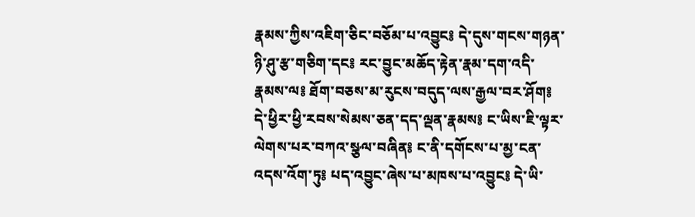རྣམས་ཀྱིས་འཇིག་ཅིང་བཅོམ་པ་འབྱུང༔ དེ་དུས་གངས་གཉན་ཉི་ཤུ་རྩ་གཅིག་དང༔ རང་བྱུང་མཆོད་རྟེན་རྣམ་དག་འདི་རྣམས་ལ༔ ཐོག་བཅས་མ་རུངས་བདུད་ལས་རྒྱལ་བར་ཤོག༔ དེ་ཕྱིར་ཕྱི་རབས་སེམས་ཅན་དད་ལྡན་རྣམས༔ ང་ཡིས་ཇི་ལྟར་ལེགས་པར་བཀའ་སྩལ་བཞིན༔ ང་ནི་དགོངས་པ་མྱ་ངན་འདས་འོག་ཏུ༔ པད་འབྱུང་ཞེས་པ་མཁས་པ་འབྱུང༔ དེ་ཡི་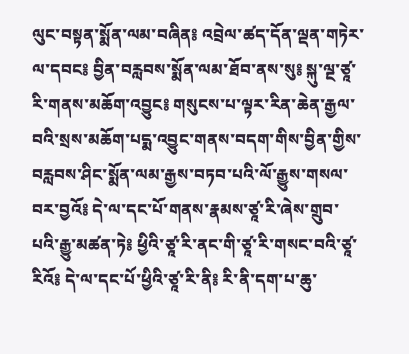ལུང་བསྟན་སྨོན་ལམ་བཞིན༔ འབྲེལ་ཚད་དོན་ལྡན་གཏེར་ལ་དབང༔ བྱིན་བརླབས་སྨོན་ལམ་ཐོབ་ནས་སུ༔ སྐུ་ལྔ་ཙཱ་རི་གནས་མཆོག་འབྱུང༔ གསུངས་པ་ལྟར་རིན་ཆེན་རྒྱལ་བའི་སྲས་མཆོག་པདྨ་འབྱུང་གནས་བདག་གིས་བྱིན་གྱིས་བརླབས་ཤིང་སྨོན་ལམ་རྒྱས་བཏབ་པའི་ལོ་རྒྱུས་གསལ་བར་བྱའོ༔ དེ་ལ་དང་པོ་གནས་རྣམས་ཙཱ་རི་ཞེས་གྲུབ་པའི་རྒྱུ་མཚན་ཏེ༔ ཕྱིའི་ཙཱ་རི་ནང་གི་ཙཱ་རི་གསང་བའི་ཙཱ་རིའོ༔ དེ་ལ་དང་པོ་ཕྱིའི་ཙཱ་རི་ནི༔ རི་ནི་དག་པ་ཆུ་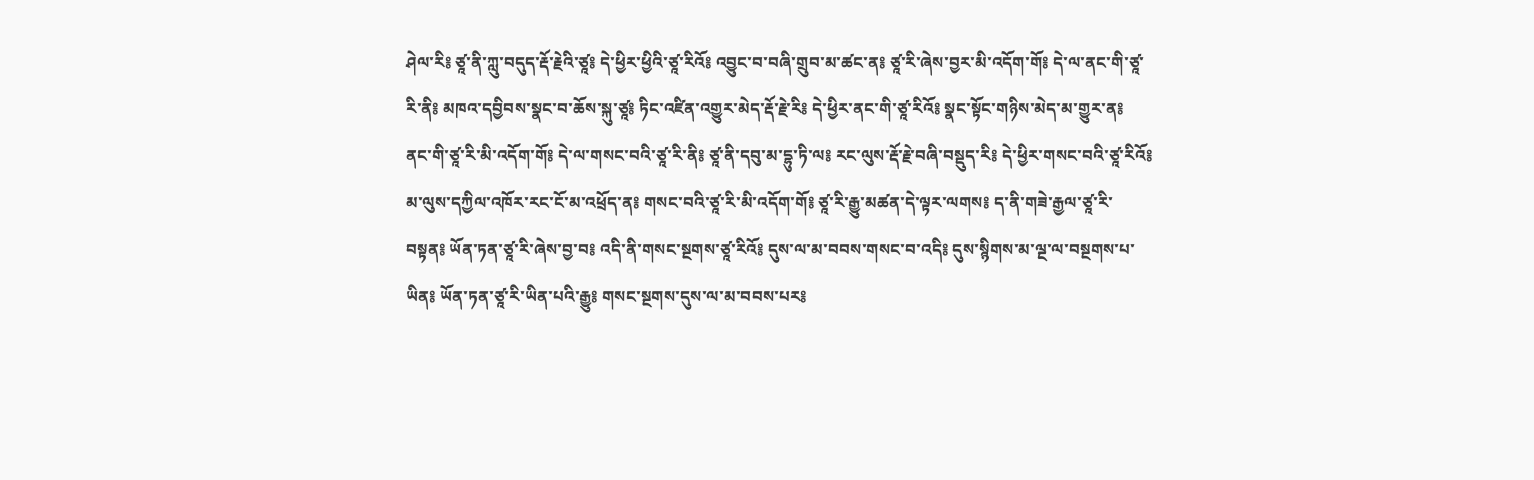ཤེལ་རི༔ ཙཱ་ནི་ཀླུ་བདུད་རྡོ་རྗེའི་ཙཱ༔ དེ་ཕྱིར་ཕྱིའི་ཙཱ་རིའོ༔ འབྱུང་བ་བཞི་གྲུབ་མ་ཚང་ན༔ ཙཱ་རི་ཞེས་བྱར་མི་འདོག་གོ༔ དེ་ལ་ནང་གི་ཙཱ་རི་ནི༔ མཁའ་དབྱིབས་སྣང་བ་ཆོས་སྐུ་ཙཱ༔ ཏིང་འཛིན་འགྱུར་མེད་རྡོ་རྗེ་རི༔ དེ་ཕྱིར་ནང་གི་ཙཱ་རིའོ༔ སྣང་སྟོང་གཉིས་མེད་མ་གྱུར་ན༔ ནང་གི་ཙཱ་རི་མི་འདོག་གོ༔ དེ་ལ་གསང་བའི་ཙཱ་རི་ནི༔ ཙཱ་ནི་དབུ་མ་དྷུ་ཏི་ལ༔ རང་ལུས་རྡོ་རྗེ་བཞི་བསྡུད་རི༔ དེ་ཕྱིར་གསང་བའི་ཙཱ་རིའོ༔ མ་ལུས་དཀྱིལ་འཁོར་རང་ངོ་མ་འཕྲོད་ན༔ གསང་བའི་ཙཱ་རི་མི་འདོག་གོ༔ ཙཱ་རི་རྒྱུ་མཚན་དེ་ལྟར་ལགས༔ ད་ནི་གཟེ་རྒྱལ་ཙཱ་རི་བསྟན༔ ཡོན་ཏན་ཙཱ་རི་ཞེས་བྱ་བ༔ འདི་ནི་གསང་སྔགས་ཙཱ་རིའོ༔ དུས་ལ་མ་བབས་གསང་བ་འདི༔ དུས་སྙིགས་མ་ལྔ་ལ་བསྔགས་པ་ཡིན༔ ཡོན་ཏན་ཙཱ་རི་ཡིན་པའི་རྒྱུ༔ གསང་སྔགས་དུས་ལ་མ་བབས་པར༔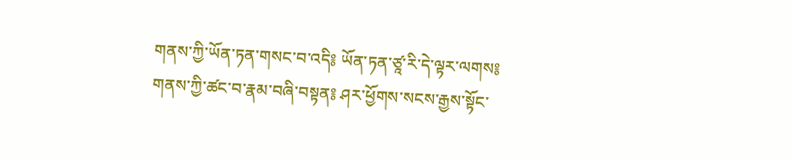གནས་ཀྱི་ཡོན་ཏན་གསང་བ་འདི༔ ཡོན་ཏན་ཙཱ་རི་དེ་ལྟར་ལགས༔ གནས་ཀྱི་ཚང་བ་རྣམ་བཞི་བསྟན༔ ཤར་ཕྱོགས་སངས་རྒྱས་སྟོང་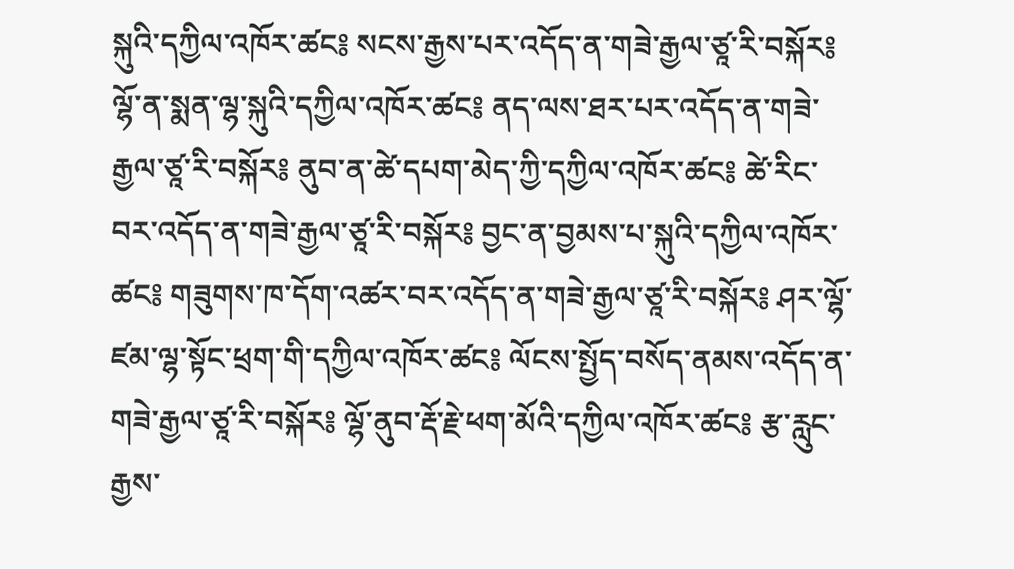སྐུའི་དཀྱིལ་འཁོར་ཚང༔ སངས་རྒྱས་པར་འདོད་ན་གཟེ་རྒྱལ་ཙཱ་རི་བསྐོར༔ ལྷོ་ན་སྨན་ལྷ་སྐུའི་དཀྱིལ་འཁོར་ཚང༔ ནད་ལས་ཐར་པར་འདོད་ན་གཟེ་རྒྱལ་ཙཱ་རི་བསྐོར༔ ནུབ་ན་ཚེ་དཔག་མེད་ཀྱི་དཀྱིལ་འཁོར་ཚང༔ ཚེ་རིང་བར་འདོད་ན་གཟེ་རྒྱལ་ཙཱ་རི་བསྐོར༔ བྱང་ན་བྱམས་པ་སྐུའི་དཀྱིལ་འཁོར་ཚང༔ གཟུགས་ཁ་དོག་འཚར་བར་འདོད་ན་གཟེ་རྒྱལ་ཙཱ་རི་བསྐོར༔ ཤར་ལྷོ་ཛམ་ལྷ་སྟོང་ཕྲག་གི་དཀྱིལ་འཁོར་ཚང༔ ལོངས་སྤྱོད་བསོད་ནམས་འདོད་ན་གཟེ་རྒྱལ་ཙཱ་རི་བསྐོར༔ ལྷོ་ནུབ་རྡོ་རྗེ་ཕག་མོའི་དཀྱིལ་འཁོར་ཚང༔ རྩ་རླུང་རྒྱས་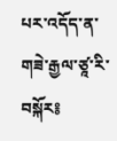པར་འདོད་ན་གཟེ་རྒྱལ་ཙཱ་རི་བསྐོར༔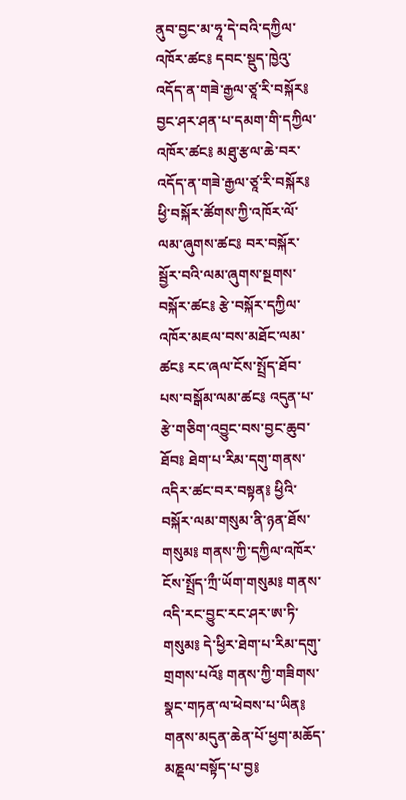ནུབ་བྱང་མ་ཧཱ་དེ་བའི་དཀྱིལ་འཁོར་ཚང༔ དབང་སྡུད་ཁྱེའུ་འདོད་ན་གཟེ་རྒྱལ་ཙཱ་རི་བསྐོར༔ བྱང་ཤར་ཤན་པ་དམག་གི་དཀྱིལ་འཁོར་ཚང༔ མཐུ་རྩལ་ཆེ་བར་འདོད་ན་གཟེ་རྒྱལ་ཙཱ་རི་བསྐོར༔ ཕྱི་བསྐོར་ཚོགས་ཀྱི་འཁོར་ལོ་ལམ་ཞུགས་ཚང༔ བར་བསྐོར་སྦྱོར་བའི་ལམ་ཞུགས་སྔགས་བསྐོར་ཚང༔ རྩེ་བསྐོར་དཀྱིལ་འཁོར་མཇལ་བས་མཐོང་ལམ་ཚང༔ རང་ཞལ་ངོས་སྤྲོད་ཐོབ་པས་བསྒོམ་ལམ་ཚང༔ འདུན་པ་རྩེ་གཅིག་འབྱུང་བས་བྱང་ཆུབ་ཐོབ༔ ཐེག་པ་རིམ་དགུ་གནས་འདིར་ཚང་བར་བསྟན༔ ཕྱིའི་བསྐོར་ལམ་གསུམ་ནི་ཉན་ཐོས་གསུམ༔ གནས་ཀྱི་དཀྱིལ་འཁོར་ངོས་སྤྲོད་ཀྲྀ་ཡོག་གསུམ༔ གནས་འདི་རང་བྱུང་རང་ཤར་ཨ་ཏི་གསུམ༔ དེ་ཕྱིར་ཐེག་པ་རིམ་དགུ་གྲགས་པའོ༔ གནས་ཀྱི་གཟིགས་སྣང་གཏན་ལ་ཕེབས་པ་ཡིན༔ གནས་མདུན་ཆེན་པོ་ཕྱག་མཆོད་མཎྡལ་བསྟོད་པ་བྱ༔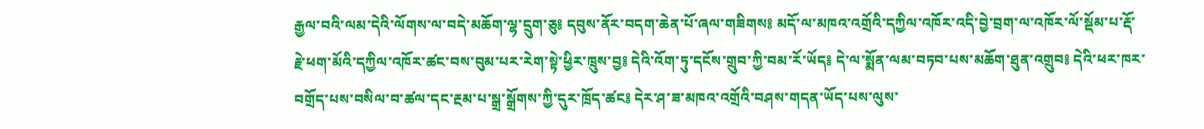རྒྱལ་བའི་ལམ་དེའི་ལོགས་ལ་བདེ་མཆོག་ལྷ་དྲུག་ཅུ༔ དབུས་ནོར་བདག་ཆེན་པོ་ཞལ་གཟིགས༔ མདོ་ལ་མཁའ་འགྲོའི་དཀྱིལ་འཁོར་འདི་བྱེ་བྲག་ལ་འཁོར་ལོ་སྡོམ་པ་རྡོ་རྗེ་ཕག་མོའི་དཀྱིལ་འཁོར་ཚང་བས་བུམ་པར་རེག་སྟེ་ཕྱིར་ཁྲུས་བྱ༔ དེའི་འོག་ཏུ་དངོས་གྲུབ་ཀྱི་བམ་རོ་ཡོད༔ དེ་ལ་སྨོན་ལམ་བཏབ་པས་མཆོག་ཐུན་འགྲུབ༔ དེའི་ཕར་ཁར་བགྲོད་པས་བསིལ་བ་ཚལ་དང་རྔམ་པ་སྒྲ་སྒྲོགས་ཀྱི་དུར་ཁྲོད་ཚང༔ དེར་ཤ་ཟ་མཁའ་འགྲོའི་བཤས་གདན་ཡོད་པས་ལུས་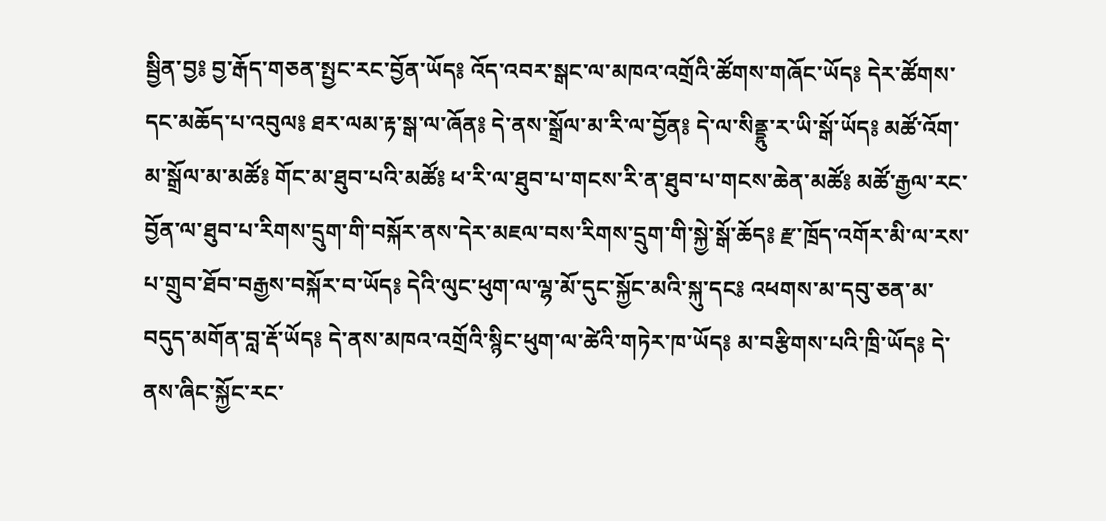སྦྱིན་བྱ༔ བྱ་རྒོད་གཅན་སྤྱང་རང་བྱོན་ཡོད༔ འོད་འབར་སྒང་ལ་མཁའ་འགྲོའི་ཚོགས་གཞོང་ཡོད༔ དེར་ཚོགས་དང་མཆོད་པ་འབུལ༔ ཐར་ལམ་རྟ་སྒ་ལ་ཞོན༔ དེ་ནས་སྒྲོལ་མ་རི་ལ་བྱོན༔ དེ་ལ་སིནྡྷུ་ར་ཡི་སྒོ་ཡོད༔ མཚོ་འོག་མ་སྒྲོལ་མ་མཚོ༔ གོང་མ་ཐུབ་པའི་མཚོ༔ ཕ་རི་ལ་ཐུབ་པ་གངས་རི་ན་ཐུབ་པ་གངས་ཆེན་མཚོ༔ མཚོ་རྒྱལ་རང་བྱོན་ལ་ཐུབ་པ་རིགས་དྲུག་གི་བསྐོར་ནས་དེར་མཇལ་བས་རིགས་དྲུག་གི་སྐྱེ་སྒོ་ཆོད༔ རྫ་ཁྲོད་འགོར་མི་ལ་རས་པ་གྲུབ་ཐོབ་བརྒྱས་བསྐོར་བ་ཡོད༔ དེའི་ལུང་ཕུག་ལ་ལྷ་མོ་དུང་སྐྱོང་མའི་སྐུ་དང༔ འཕགས་མ་དབུ་ཅན་མ་བདུད་མགོན་བླ་རྡོ་ཡོད༔ དེ་ནས་མཁའ་འགྲོའི་སྙིང་ཕུག་ལ་ཚེའི་གཏེར་ཁ་ཡོད༔ མ་བརྩིགས་པའི་ཁྲི་ཡོད༔ དེ་ནས་ཞིང་སྐྱོང་རང་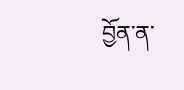བྱོན་ན་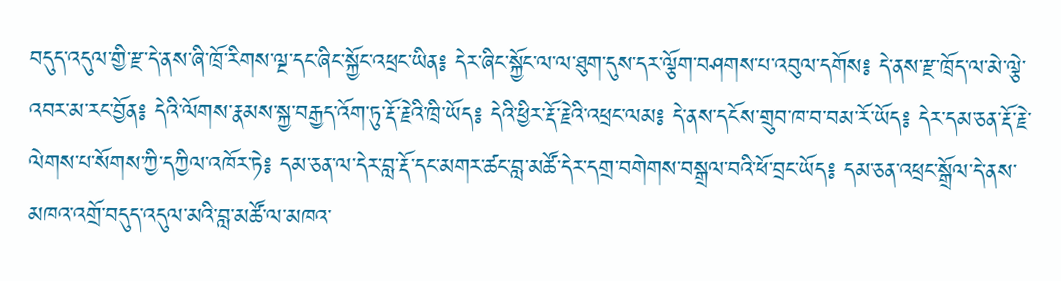བདུད་འདུལ་གྱི་རྫ་དེ་ནས་ཞི་ཁྲོ་རིགས་ལྔ་དང་ཞིང་སྐྱོང་འཕྲང་ཡིན༔ དེར་ཞིང་སྐྱོང་ལ་ལ་ཐུག་དུས་དར་ལྕོག་བཤགས་པ་འབུལ་དགོས༔ དེ་ནས་རྫ་ཁྲོད་ལ་མེ་ལྕེ་འབར་མ་རང་བྱོན༔ དེའི་ལོགས་རྣམས་སྐྱ་བརྒྱད་འོག་ཏུ་རྡོ་རྗེའི་ཁྲི་ཡོད༔ དེའི་ཕྱིར་རྡོ་རྗེའི་འཕྲང་ལམ༔ དེ་ནས་དངོས་གྲུབ་ཁ་བ་བམ་རོ་ཡོད༔ དེར་དམ་ཅན་རྡོ་རྗེ་ལེགས་པ་སོགས་ཀྱི་དཀྱིལ་འཁོར་ཏེ༔ དམ་ཅན་ལ་དེར་བླ་རྡོ་དང་མགར་ཚང་བླ་མཚོ་དེར་དགྲ་བགེགས་བསྒྲལ་བའི་ཕོ་བྲང་ཡོད༔ དམ་ཅན་འཕྲང་སྒྲོལ་དེ་ནས་མཁའ་འགྲོ་བདུད་འདུལ་མའི་བླ་མཚོ་ལ་མཁའ་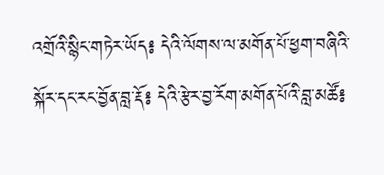འགྲོའི་སྙིང་གཏེར་ཡོད༔ དེའི་ལོགས་ལ་མགོན་པོ་ཕྱག་བཞིའི་སྐོར་དང་རང་བྱོན་བླ་རྡོ༔ དེའི་རྩེར་བྱ་རོག་མགོན་པོའི་བླ་མཚོ༔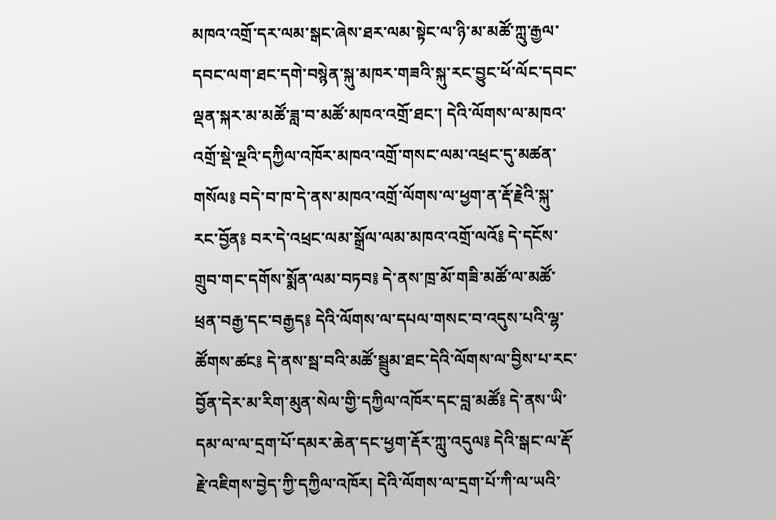མཁའ་འགྲོ་དར་ལམ་སྒང་ཞེས་ཐར་ལམ་སྟེང་ལ་ཉི་མ་མཚོ་ཀླུ་རྒྱལ་དབང་ལག་ཐང་དགེ་བསྙེན་སྐུ་མཁར་གཟའི་སྐུ་རང་བྱུང་ཕོ་ལོང་དབང་ལྡན་སྐར་མ་མཚོ་ཟླ་བ་མཚོ་མཁའ་འགྲོ་ཐང་། དེའི་ལོགས་ལ་མཁའ་འགྲོ་སྡེ་ལྔའི་དཀྱིལ་འཁོར་མཁའ་འགྲོ་གསང་ལམ་འཕྲང་དུ་མཚན་གསོལ༔ བདེ་བ་ཁ་དེ་ནས་མཁའ་འགྲོ་ལོགས་ལ་ཕྱག་ན་རྡོ་རྗེའི་སྐུ་རང་བྱོན༔ བར་དེ་འཕྲང་ལམ་སྒྲོལ་ལམ་མཁའ་འགྲོ་ལའོ༔ དེ་དངོས་གྲུབ་གང་དགོས་སྨོན་ལམ་བཏབ༔ དེ་ནས་ཁྲ་མོ་གཟི་མཚོ་ལ་མཚོ་ཕྲན་བརྒྱ་དང་བརྒྱད༔ དེའི་ལོགས་ལ་དཔལ་གསང་བ་འདུས་པའི་ལྷ་ཚོགས་ཚང༔ དེ་ནས་སྦ་བའི་མཚོ་སྦྲུམ་ཐང་དེའི་ལོགས་ལ་བྱིས་པ་རང་བྱོན་དེར་མ་རིག་མུན་སེལ་གྱི་དཀྱིལ་འཁོར་དང་བླ་མཚོ༔ དེ་ནས་ཡི་དམ་ལ་ལ་དྲག་པོ་དམར་ཆེན་དང་ཕྱག་རྡོར་ཀླུ་འདུལ༔ དེའི་སྒང་ལ་རྡོ་རྗེ་འཇིགས་བྱེད་ཀྱི་དཀྱིལ་འཁོར། དེའི་ལོགས་ལ་དྲག་པོ་ཀི་ལ་ཡའི་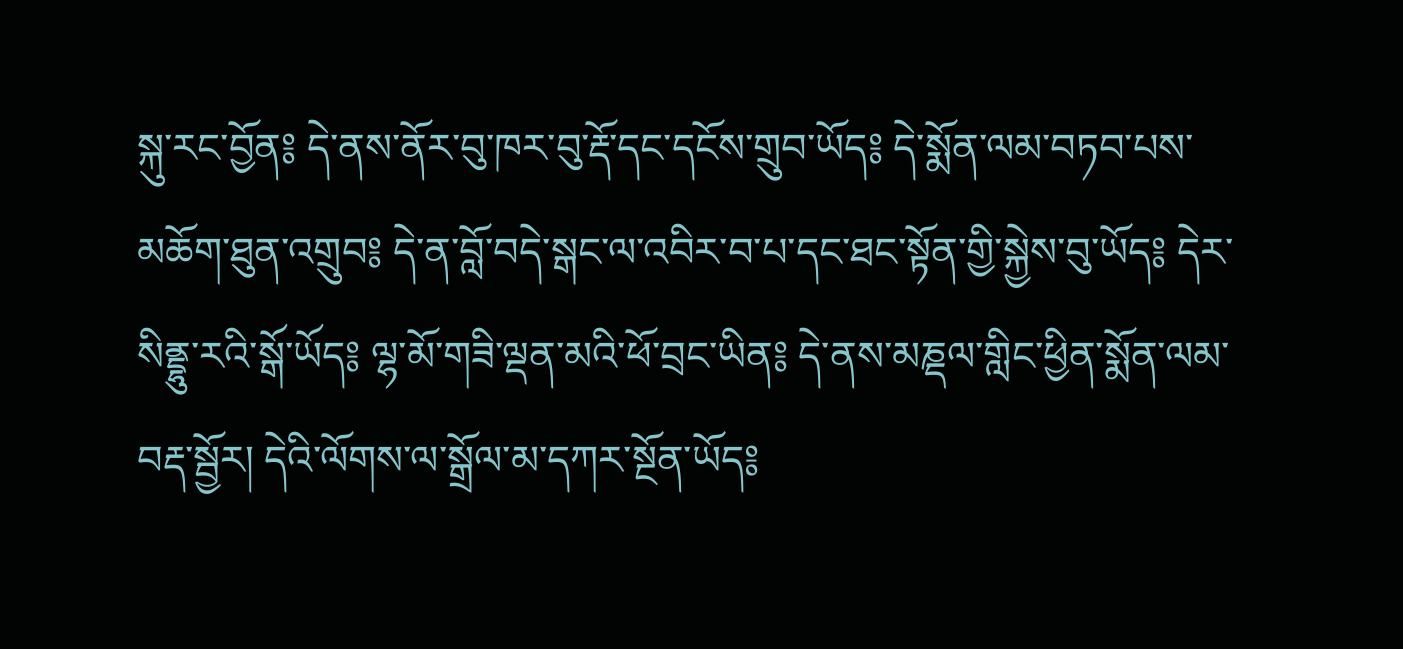སྐུ་རང་བྱོན༔ དེ་ནས་ནོར་བུ་ཁར་བུ་རྡོ་དང་དངོས་གྲུབ་ཡོད༔ དེ་སྨོན་ལམ་བཏབ་པས་མཆོག་ཐུན་འགྲུབ༔ དེ་ན་བློ་བདེ་སྒང་ལ་འབིར་བ་པ་དང་ཐང་སྟོན་གྱི་སྐྱེས་བུ་ཡོད༔ དེར་སིནྡྷུ་རའི་སྒོ་ཡོད༔ ལྷ་མོ་གཟི་ལྡན་མའི་ཕོ་བྲང་ཡིན༔ དེ་ནས་མཎྡལ་གླིང་ཕྱིན་སྨོན་ལམ་བརྡ་སྦྱོར། དེའི་ལོགས་ལ་སྒྲོལ་མ་དཀར་སྔོན་ཡོད༔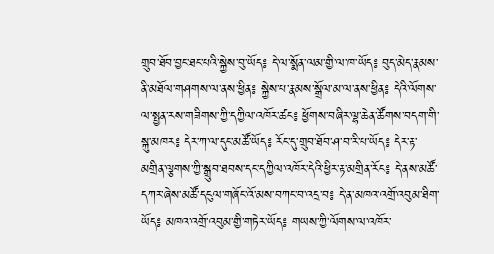གྲུབ་ཐོབ་བྱང་ཐང་པའི་སྐྱེས་བུ་ཡོད༔ དེ་ལ་སྨོན་ལམ་གྱི་ལ་ཁ་ཡོད༔ བུད་མེད་རྣམས་ནི་མཐོལ་གཤགས་ལ་ནས་ཕྱིན༔ སྐྱེས་པ་རྣམས་སྒྲོལ་མ་ལ་ནས་ཕྱིན༔ དེའི་ལོགས་ལ་སྤྱན་རས་གཟིགས་ཀྱི་དཀྱིལ་འཁོར་ཚང༔ ཕྱོགས་བཞིར་ལྷ་ཆེན་ཚོགས་བདག་གི་སྐུ་མཁར༔ དེར་ཀ་ལ་དུང་མཚོ་ཡོད༔ རོང་དུ་གྲུབ་ཐོབ་ཤ་བ་རི་པ་ཡོད༔ དེར་རྟ་མགྲིན་ལྕགས་ཀྱི་སྒྲུབ་ཐབས་དང་དཀྱིལ་འཁོར་དེའི་ཕྱིར་རྟ་མགྲིན་རོང༔ དེ་ནས་མཚོ་དཀར་ཞེས་མཚོ་དངུལ་གཞོང་འོ་མས་བཀང་བ་འདྲ་བ༔ དེ་ན་མཁའ་འགྲོ་འབུམ་ཐིག་ཡོད༔ མཁའ་འགྲོ་འབུམ་གྱི་གཏེར་ཡོད༔ གཡས་ཀྱི་ལོགས་ལ་འཁོར་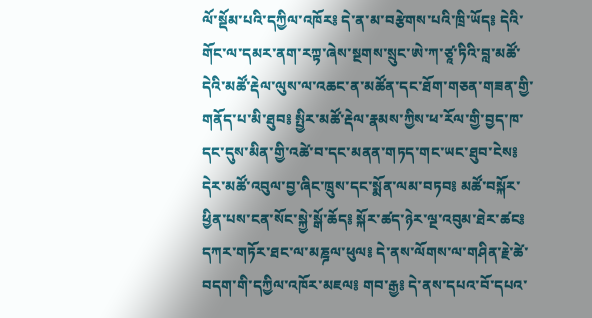ལོ་སྡོམ་པའི་དཀྱིལ་འཁོར༔ དེ་ན་མ་བརྩེགས་པའི་ཁྲི་ཡོད༔ དེའི་གོང་ལ་དམར་ནག་རཀྟ་ཞེས་སྔགས་སྲུང་ཨེ་ཀ་ཙཱ་ཏིའི་བླ་མཚོ་དེའི་མཚོ་རྡེལ་ལུས་ལ་འཆང་ན་མཚོན་དང་ཐོག་གཅན་གཟན་གྱི་གནོད་པ་མི་ཐུབ༔ སྤྱིར་མཚོ་རྡེལ་རྣམས་ཀྱིས་ཕ་རོལ་གྱི་བྱད་ཁ་དང་དུས་མིན་གྱི་འཚེ་བ་དང་མནན་གཏད་གང་ཡང་ཐུབ་ངེས༔ དེར་མཚོ་འབུལ་བྱ་ཞིང་ཁྲུས་དང་སྨོན་ལམ་བཏབ༔ མཚོ་བསྐོར་ཕྱིན་པས་ངན་སོང་སྐྱེ་སྒོ་ཆོད༔ སྐོར་ཚད་ཉེར་ལྔ་འབུམ་ཐེར་ཚང༔ དཀར་གཏོར་ཐང་ལ་མཎྜལ་ཕུལ༔ དེ་ནས་ལོགས་ལ་གཤིན་རྗེ་ཚེ་བདག་གི་དཀྱིལ་འཁོར་མཇལ༔ གབ་རྒྱ༔ དེ་ནས་དཔའ་བོ་དཔའ་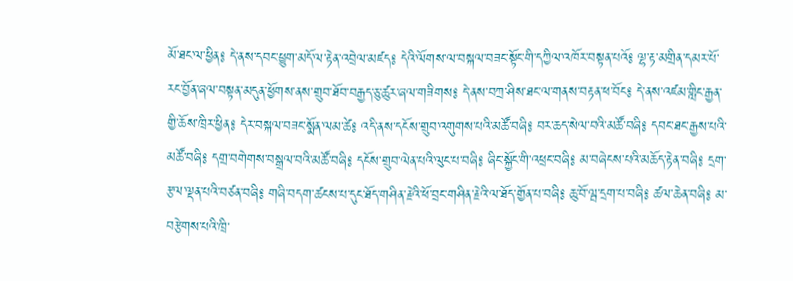མོ་ཐང་ལ་ཕྱིན༔ དེ་ནས་དབང་ཕྱུག་མདོ་ལ་རྟེན་འབྲེལ་མཛད༔ དེའི་ལོགས་ལ་བསྐལ་བཟང་སྟོང་གི་དཀྱིལ་འཁོར་བསྟན་པའོ༔ ལྷ་རྟ་མགྲིན་དམར་པོ་རང་བྱོན་ཞལ་བསྟན་མདུན་ཕྱོགས་ནས་གྲུབ་ཐོབ་བརྒྱད་ཅུ་ཚུར་ཞལ་གཟིགས༔ དེ་ནས་བཀྲ་ཤིས་ཐང་ལ་གནས་བརྟན་ཕ་བོང༔ དེ་ནས་འཛམ་གླིང་རྒྱན་གྱི་ཆོས་ཁྲིར་ཕྱིན༔ དེར་བསྐལ་བཟང་སྨོན་ལམ་ཚེ༔ འདི་ནས་དངོས་གྲུབ་འགུགས་པའི་མཚོ་བཞི༔ བར་ཆད་སེལ་བའི་མཚོ་བཞི༔ དབང་ཐང་རྒྱས་པའི་མཚོ་བཞི༔ དགྲ་བགེགས་བསྒྲལ་བའི་མཚོ་བཞི༔ དངོས་གྲུབ་ལེན་པའི་ལུང་པ་བཞི༔ ཞིང་སྐྱོང་གི་འཕྲང་བཞི༔ མ་བཞེངས་པའི་མཆོད་རྟེན་བཞི༔ དྲག་རྩལ་ལྡན་པའི་བཙན་བཞི༔ གཞི་བདག་ཚངས་པ་དུང་ཐོད་གཤིན་རྗེའི་ཕོ་བྲང་གཤིན་རྗེའི་ལ་ཐོད་གྱོན་པ་བཞི༔ ཆུ་བོ་ལྦ་དྲག་པ་བཞི༔ ཚལ་ཆེན་བཞི༔ མ་བརྩེགས་པའི་ཁྲི་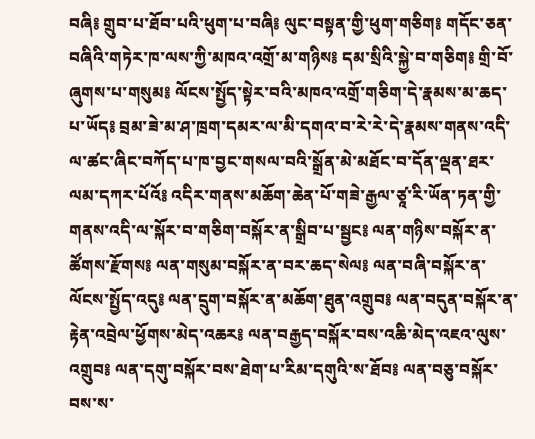བཞི༔ གྲུབ་པ་ཐོབ་པའི་ཕུག་པ་བཞི༔ ལུང་བསྟན་གྱི་ཕུག་གཅིག༔ གདོང་ཅན་བཞིའི་གཏེར་ཁ་ལས་ཀྱི་མཁའ་འགྲོ་མ་གཉིས༔ དམ་སྲིའི་སྐྱེ་བ་གཅིག༔ གྲི་བོ་ཞུགས་པ་གསུམ༔ ལོངས་སྤྱོད་སྟེར་བའི་མཁའ་འགྲོ་གཅིག་དེ་རྣམས་མ་ཆད་པ་ཡོད༔ བྲམ་ཟེ་མ་ཤ་ཁྲག་དམར་ལ་མི་དགའ་བ་རེ་རེ་དེ་རྣམས་གནས་འདི་ལ་ཚང་ཞིང་བཀོད་པ་ཁ་བྱང་གསལ་བའི་སྒྲོན་མེ་མཐོང་བ་དོན་ལྡན་ཐར་ལམ་དཀར་པོའོ༔ འདིར་གནས་མཆོག་ཆེན་པོ་གཟེ་རྒྱལ་ཙཱ་རི་ཡོན་ཏན་གྱི་གནས་འདི་ལ་སྐོར་བ་གཅིག་བསྐོར་ན་སྒྲིབ་པ་སྦྱང༔ ལན་གཉིས་བསྐོར་ན་ཚོགས་རྫོགས༔ ལན་གསུམ་བསྐོར་ན་བར་ཆད་སེལ༔ ལན་བཞི་བསྐོར་ན་ལོངས་སྤྱོད་འདུ༔ ལན་དྲུག་བསྐོར་ན་མཆོག་ཐུན་འགྲུབ༔ ལན་བདུན་བསྐོར་ན་རྟེན་འབྲེལ་ཕྱོགས་མེད་འཆར༔ ལན་བརྒྱད་བསྐོར་བས་འཆི་མེད་འཇའ་ལུས་འགྲུབ༔ ལན་དགུ་བསྐོར་བས་ཐེག་པ་རིམ་དགུའི་ས་ཐོབ༔ ལན་བཅུ་བསྐོར་བས་ས་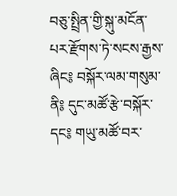བཅུ་སྤྲིན་གྱི་སྐུ་མངོན་པར་རྫོགས་ཏེ་སངས་རྒྱས་ཞིང༔ བསྐོར་ལམ་གསུམ་ནི༔ དུང་མཚོ་རྩེ་བསྐོར་དང༔ གཡུ་མཚོ་བར་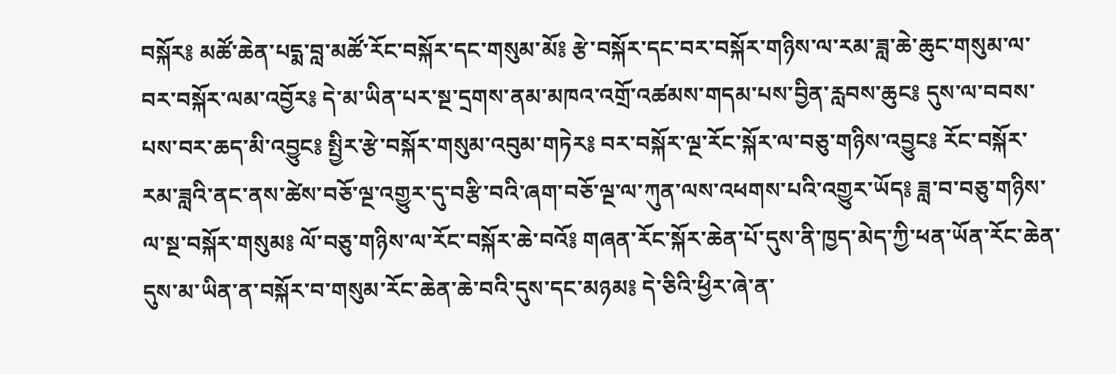བསྐོར༔ མཚོ་ཆེན་པདྨ་བླ་མཚོ་རོང་བསྐོར་དང་གསུམ་མོ༔ རྩེ་བསྐོར་དང་བར་བསྐོར་གཉིས་ལ་རམ་ཟླ་ཆེ་ཆུང་གསུམ་ལ་བར་བསྐོར་ལམ་འབྱོར༔ དེ་མ་ཡིན་པར་སྔ་དྲགས་ནམ་མཁའ་འགྲོ་འཚམས་གདམ་པས་བྱིན་རླབས་ཆུང༔ དུས་ལ་བབས་པས་བར་ཆད་མི་འབྱུང༔ སྤྱིར་རྩེ་བསྐོར་གསུམ་འབུམ་གཏེར༔ བར་བསྐོར་ལྔ་རོང་སྐོར་ལ་བཅུ་གཉིས་འབྱུང༔ རོང་བསྐོར་རམ་ཟླའི་ནང་ནས་ཚེས་བཅོ་ལྔ་འགྱུར་དུ་བརྩི་བའི་ཞག་བཅོ་ལྔ་ལ་ཀུན་ལས་འཕགས་པའི་འགྱུར་ཡོད༔ ཟླ་བ་བཅུ་གཉིས་ལ་སྔ་བསྐོར་གསུམ༔ ལོ་བཅུ་གཉིས་ལ་རོང་བསྐོར་ཆེ་བའོ༔ གཞན་རོང་སྐོར་ཆེན་པོ་དུས་ནི་ཁྱད་མེད་ཀྱི་ཕན་ཡོན་རོང་ཆེན་དུས་མ་ཡིན་ན་བསྐོར་བ་གསུམ་རོང་ཆེན་ཆེ་བའི་དུས་དང་མཉམ༔ དེ་ཅིའི་ཕྱིར་ཞེ་ན་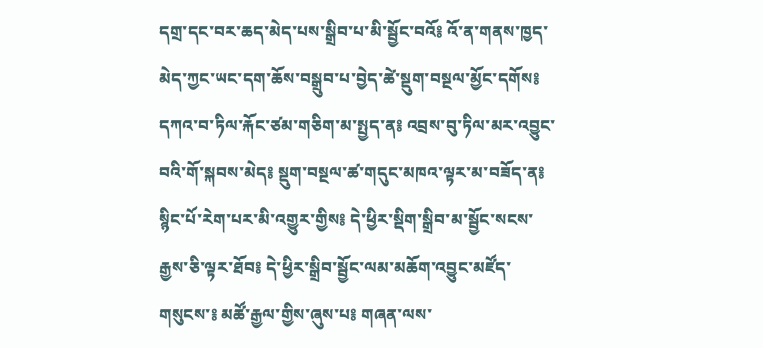དགྲ་དང་བར་ཆད་མེད་པས་སྒྲིབ་པ་མི་སྦྱོང་བའོ༔ འོ་ན་གནས་ཁྱད་མེད་ཀྱང་ཡང་དག་ཆོས་བསྒྲུབ་པ་བྱེད་ཚེ་སྡུག་བསྔལ་མྱོང་དགོས༔ དཀའ་བ་ཏིལ་རྐོང་ཙམ་གཅིག་མ་སྤྱད་ན༔ འབྲས་བུ་ཏིལ་མར་འབྱུང་བའི་གོ་སྐབས་མེད༔ སྡུག་བསྔལ་ཚ་གདུང་མཁའ་ལྟར་མ་བཟོད་ན༔ སྙིང་པོ་རེག་པར་མི་འགྱུར་གྱིས༔ དེ་ཕྱིར་སྡིག་སྒྲིབ་མ་སྦྱོང་སངས་རྒྱས་ཅི་ལྟར་ཐོབ༔ དེ་ཕྱིར་སྒྲིབ་སྦྱོང་ལམ་མཆོག་འབྱུང་མཛོད་གསུངས་༔ མཚོ་རྒྱལ་གྱིས་ཞུས་པ༔ གཞན་ལས་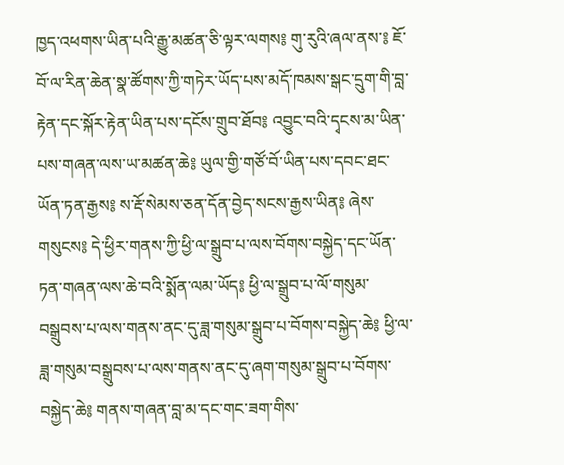ཁྱད་འཕགས་ཡིན་པའི་རྒྱུ་མཚན་ཅི་ལྟར་ལགས༔ གུ་རུའི་ཞལ་ནས་༔ ཇོ་བོ་ལ་རིན་ཆེན་སྣ་ཚོགས་ཀྱི་གཏེར་ཡོད་པས་མདོ་ཁམས་སྒང་དྲུག་གི་བླ་རྟེན་དང་སྐོར་རྟེན་ཡིན་པས་དངོས་གྲུབ་ཐོབ༔ འབྱུང་བའི་དྭངས་མ་ཡིན་པས་གཞན་ལས་ཡ་མཚན་ཆེ༔ ཡུལ་གྱི་གཙོ་བོ་ཡིན་པས་དབང་ཐང་ཡོན་ཏན་རྒྱས༔ ས་རྡོ་སེམས་ཅན་དོན་བྱེད་སངས་རྒྱས་ཡིན༔ ཞེས་གསུངས༔ དེ་ཕྱིར་གནས་ཀྱི་ཕྱི་ལ་སྒྲུབ་པ་ལས་བོགས་བསྐྱེད་དང་ཡོན་ཏན་གཞན་ལས་ཆེ་བའི་སྨོན་ལམ་ཡོད༔ ཕྱི་ལ་སྒྲུབ་པ་ལོ་གསུམ་བསྒྲུབས་པ་ལས་གནས་ནང་དུ་ཟླ་གསུམ་སྒྲུབ་པ་བོགས་བསྐྱེད་ཆེ༔ ཕྱི་ལ་ཟླ་གསུམ་བསྒྲུབས་པ་ལས་གནས་ནང་དུ་ཞག་གསུམ་སྒྲུབ་པ་བོགས་བསྐྱེད་ཆེ༔ གནས་གཞན་བླ་མ་དང་གང་ཟག་གིས་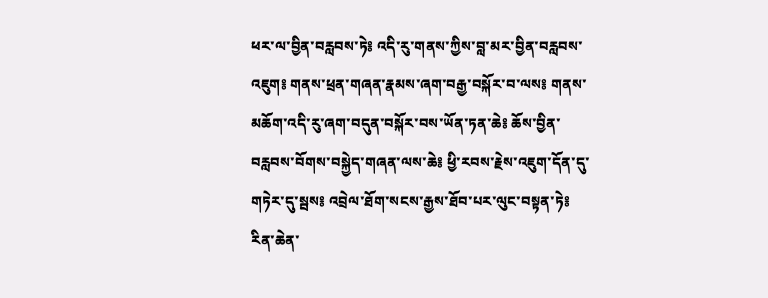ཕར་ལ་བྱིན་བརླབས་ཏེ༔ འདི་རུ་གནས་ཀྱིས་བླ་མར་བྱིན་བརླབས་འཇུག༔ གནས་ཕྲན་གཞན་རྣམས་ཞག་བརྒྱ་བསྐོར་བ་ལས༔ གནས་མཆོག་འདི་རུ་ཞག་བདུན་བསྐོར་བས་ཡོན་ཏན་ཆེ༔ ཆོས་བྱིན་བརླབས་བོགས་བསྐྱེད་གཞན་ལས་ཆེ༔ ཕྱི་རབས་རྗེས་འཇུག་དོན་དུ་གཏེར་དུ་སྦས༔ འབྲེལ་ཐོག་སངས་རྒྱས་ཐོབ་པར་ལུང་བསྟན་ཏེ༔ རིན་ཆེན་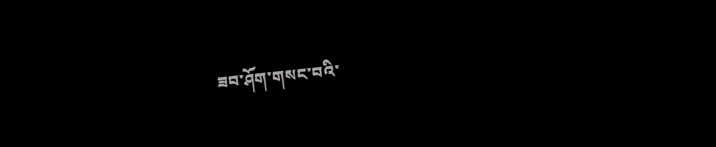ཟབ་ཤོག་གསང་བའི་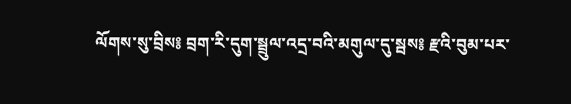ལོགས་སུ་བྲིས༔ བྲག་རི་དུག་སྦྲུལ་འདྲ་བའི་མགུལ་དུ་སྦས༔ རྫའི་བུམ་པར་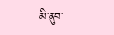མི་ནུབ་